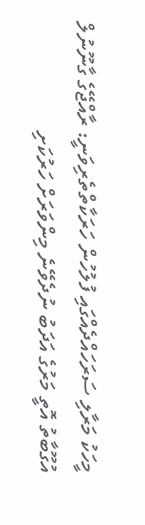މީހަކު މަރާލި ސަރަހައްދެއްގައި ފުލުހުން ހަރަކާތްތެރިވަނީ: ރާއްޖޭގެ ގާނޫނުލް އުގޫބާތު އޮތީ މަރުގެ އަދަބު ނުދެވޭނެ މިންވަރަށް ހަރުކަށި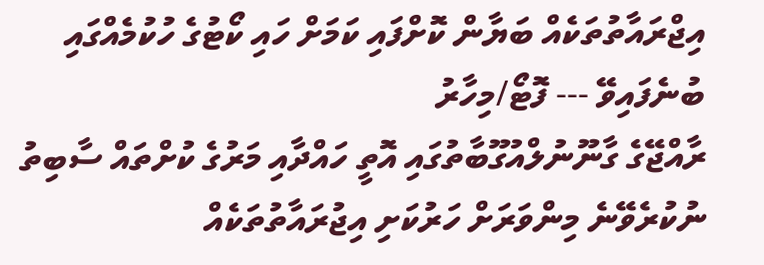އިޖްރައާތުތަކެއް ބަޔާން ކޮށްފައި ކަމަށް ހައި ކޯޓުގެ ހުކުމެއްގައި ބުނެފައިވޭ --- ފޮޓޯ/މިހާރު
ރާއްޖޭގެ ގާނޫނުލްއުގޫބާތުގައި އޮތީ ހައްދާއި މަރުގެ ކުށްތައް ސާބިތު ނުކުރެވޭނެ މިންވަރަށް ހަރުކަށި އިޖުރައާތުތަކެއް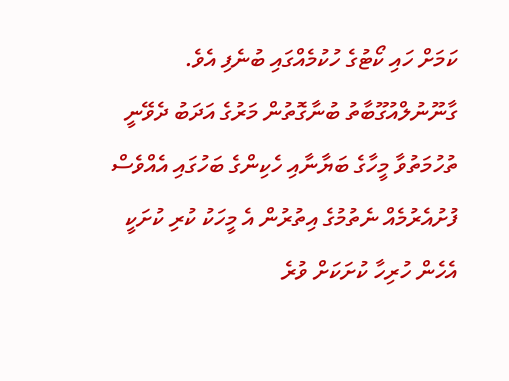ކަމަށް ހައި ކޯޓުގެ ހުކުމެއްގައި ބުނެފި އެވެ.
ގާނޫނުލްއުގޫބާތު ބުނާގޮތުން މަރުގެ އަދަބު ދެވޭނީ ތުހުމަތުވާ މީހާގެ ބަޔާނާއި ހެކިންގެ ބަހުގައި އެއްވެސް ފުށުއެރުމެއް ނެތުމުގެ އިތުރުން އެ މީހަކު ކުރި ކުށަކީ އެހެން ހުރިހާ ކުށަކަށް ވުރެ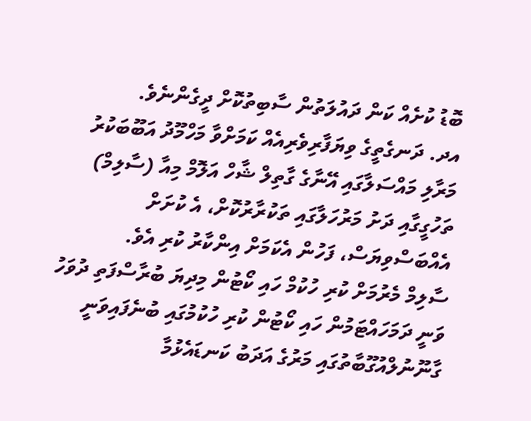ބޮޑު ކުށެއް ކަން ދައުލަތުން ސާބިތުކޮށް ދީގެންނެވެ.
އދ. ދަނގެތީގެ ވިޔަފާރިވެރިއެއް ކަމަށްވާ މަހްމޫދު އަބޫބަކުރު މަރާލި މައްސަލާގައި އޭނާގެ ގާތިލް ޝާހް އަލޮމް މިއާ (ސާލިމް) ތަހުގީގާއި ދަށު މަރުހަލާގައި ތަކުރާރުކޮށް، އެ ކުށަށް އެއްބަސްވިޔަސް، ފަހުން އެކަމަށް އިންކާރު ކުރި އެވެ.
ސާލިމް މެރުމަށް ކުރި ހުކުމް ހައި ކޯޓުން މިދިޔަ ބުރާސްފަތި ދުވަހު ވަނީ ދަމަހައްޓަމުން ހައި ކޯޓުން ކުރި ހުކުމުގައި ބުނެފައިވަނީ ގާނޫނުލްއުގޫބާތުގައި މަރުގެ އަދަބު ކަނޑައެޅުމާ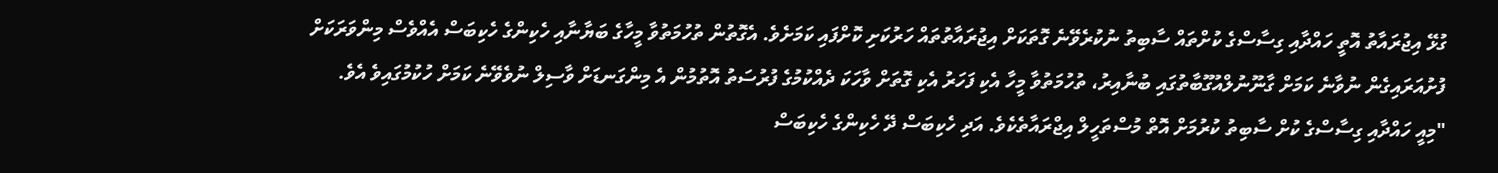ގުޅޭ އިޖުރައާތު އޮތީ ހައްދާއި ގިސާސްގެ ކުށްތައް ސާބިތު ނުކުރެވޭނެ ގޮތަކަށް އިޖުރައާތުތައް ހަރުކަށި ކޮށްފައި ކަމަށެވެ. އެގޮތުން ތުހުމަތުވާ މީހާގެ ބަޔާނާއި ހެކިންގެ ހެކިބަސް އެއްވެސް މިންވަރަކަށް ފުށުއަރައިގެން ނުވާނެ ކަމަށް ގާނޫނުލްއުގޫބާތުގައި ބުނާއިރު، ތުހުމަތުވާ މީހާ އެކި ފަހަރު އެކި ގޮތަށް ވާހަކަ ދެއްކުމުގެ ފުރުސަތު އޮތުމުން އެ މިންގަނޑަށް ވާސިލް ނުވެވޭނެ ކަމަށް ހުކުމުގައިވެ އެވެ.
"މިއީ ހައްދާއި ގިސާސްގެ ކުށް ސާބިތު ކުރުމަށް އޮތް މުސްތަހީލް އިޖްރައާތެކެވެ. އަދި ހެކިބަސް ދޭ ހެކިންގެ ހެކިބަސް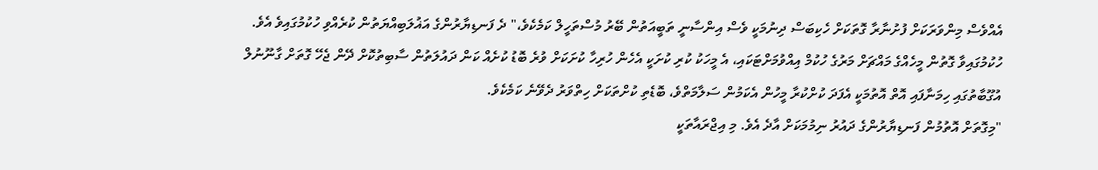އެއްވެސް މިންވަރަކަށް ފުށުނާރާ ގޮތަކަށް ހެކިބަސް ދިނުމަކީ ވެސް އިންސާނީ ތަބީއަތުން ބޭރު މުސްތަހީލް ކަމެކެވެ،" ދެ ފަނޑިޔާރުންގެ އަޣުލަބިއްޔަތުން ކުރެއްވި ހުކުމުގައިވެ އެވެ.
ހުކުމުގައިވާ ގޮތުން މީހެއްގެ މައްޗަށް މަރުގެ ހުކުމް އިއްވުމަށްޓަކައި، އެ މީހަކު ކުރި ކުށަކީ އެހެން ހުރިހާ ކުށަކަށް ވުރެ ބޮޑު ކުށެއް ކަން ދައުލަތުން ސާބިތުކޮށް ދޭން ޖެހޭ ގޮތަށް ގާނޫނުލް އުގޫބާތުގައި ހިމަނާފައި އޮތް އޮތުމަކީ އެފަދަ ކުށްކުރާ މީހުން އެކަމުން ސަލާމަތްވެ، ބޮޑެތި ކުށްތަކަށް ހިތްވަރު ދެވޭނެ ކަމެކެވެ.
"މިގޮތަށް އޮތުމުން ފަނޑިޔާރުންގެ ދައުރު ނިމުމަކަށް އާދެ އެވެ. މި އިޖްރައާތަކީ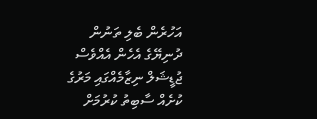އަހުރެން ބެލި ތަނުން ދުނިޔޭގެ އެހެން އެއްވެސް ޖުޑީޝަލް ނިޒާމެއްގައި މަރުގެ ކުށެއް ސާބިތު ކުރުމަށް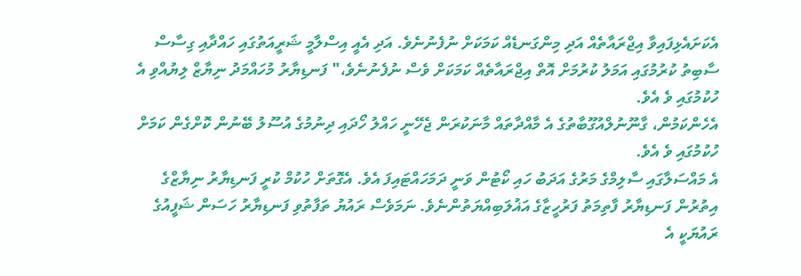އެކަށައެޅިފައިވާ އިޖްރައާތެއް އަދި މިންގަނޑެއް ކަމަކަށް ނުފެނުނެވެ. އަދި އެއީ އިސްލާމީ ޝަރީއަތުގައި ހައްދާއި ގިސާސް ސާބިތު ކުރުމުގައި އަމަލު ކުރުމަށް އޮތް އިޖްރައާތެއް ކަމަކަށް ވެސް ނުފެނުނެވެ،" ފަނޑިޔާރު މުހައްމަދު ނިޔާޒް ލިޔުއްވި އެ ހުކުމުގައި ވެ އެވެ.
އެހެންކަމުން، ގާނޫނުލްއުގޫބާތުގެ އެ މާއްދާތައް މާނަކުރަން ޖެހޭނީ ހައްލު ހޯދައި ދިނުމުގެ އުސޫލު ބޭނުން ކޮށްގެން ކަމަށް ހުކުމުގައި ވެ އެވެ.
އެ މައްސަލާގައި ސާލިމްގެ މަރުގެ އަދަބު ހައި ކޯޓުން ވަނީ ދަމަހައްޓައިފަ އެވެ. އެގޮތަށް ހުކުމް ކުރީ ފަނޑިޔާރު ނިޔާޒްގެ އިތުރުން ފަނޑިޔާރު ފާތިމަތު ފަރުހީޒާގެ އަޣުލަބިއްޔަތުންނެވެ. ނަމަވެސް ރައުޔު ތަފާތުވި ފަނޑިޔާރު ހަސަން ޝަފީއުގެ ރައުޔަކީ އެ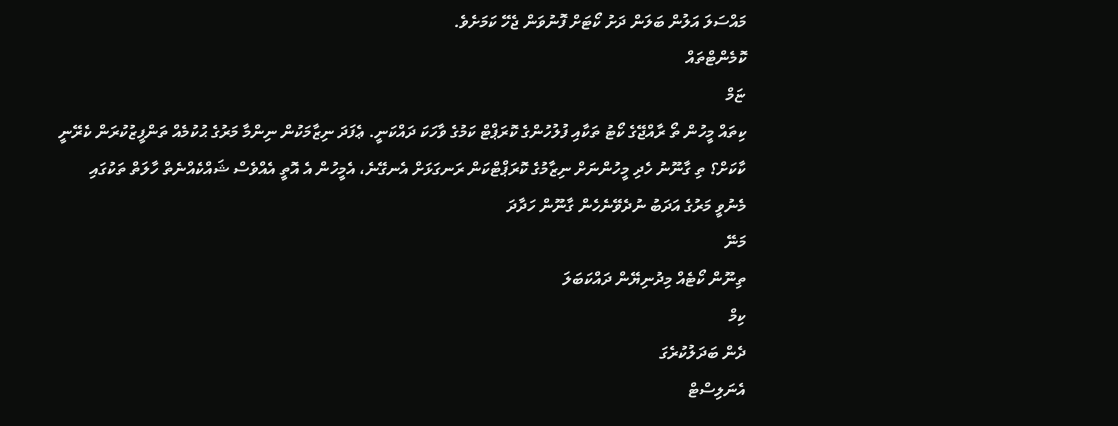މައްސަލަ އަލުން ބަލަން ދަށު ކޯޓަށް ފޮނުވަން ޖެހޭ ކަމަށެވެ.
ކޮމެންޓްތައް
ޏަމް
ކިތައް މީހުން ތޯ ރާއްޖޭގެ ކޯޓު ތަކާއި ފުލުހުންގެ ކޮރަޕްޓް ކަމުގެ ވާހަކަ ދައްކަނީ. ޢެފަދަ ނިޒާމަކުން ނިންމާ މަރުގެ ޙުކުމެއް ތަންފީޒުކުރަން ކެރޭނީ ކާކަށް؟ ތި ގާނޫނު ހެދި މީހުންނަށް ނިޒާމުގެ ކޮރަޕްޓްކަން ރަނގަޅަށް އެނގޭނެ، އެމީހުން އެ އޮތީ އެއްވެސް ޝައްކެއްނެތް ހާލަތް ތަކުގައި މެނުވީ މަރުގެ އަދަބު ނުދެވޭނެހެން ގާނޫން ހަދާދަ
މަނޭ
ތިނޫން ކޯޓެއް މިދުނިޔޭން ދައްކަބަލަ
ކިމް
ދެން ބަދަލުކުރެގަ
އެނަލިސްޓް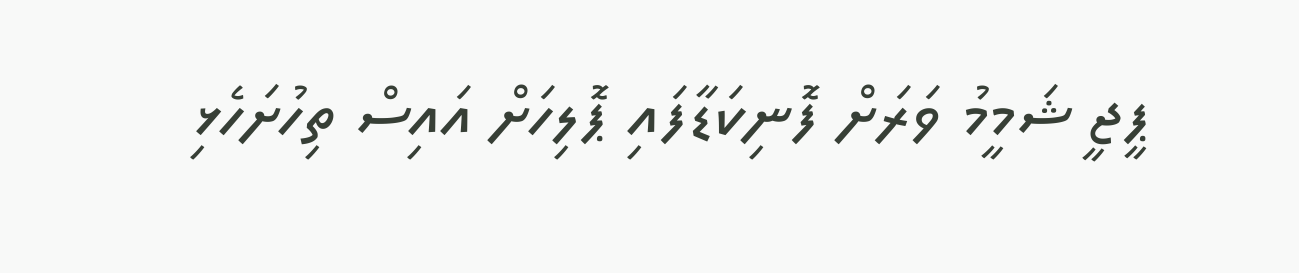ޕީޖީ ޝަމީމު ވަރަށް ފޮނިކަޑާފައި ޕޮލިހަށް އައިސް ތިހުށަހެޅި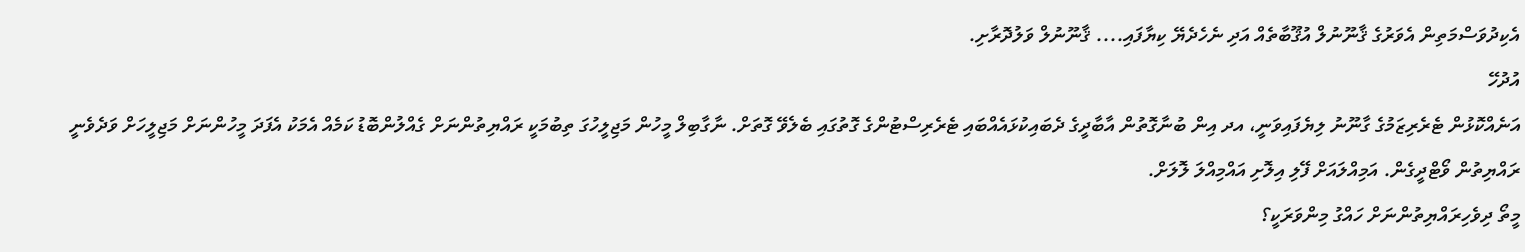އެކިދުވަސްމަތިން އެވަރުގެ ޤާނޫނުލް އުޤޫބާތެއް އަދި ނެހެދެޔޭ ކިޔާފައި.... ޤާނޫނުލް ވަލުދޮރާށި.
އުދުހޭ
އަނެއްކޮޅުން ޓެރެރިޒަމުގެ ގާނޫނު ލިޔެފައިވަނީ، އދ އިން ބުނާގޮތުން އާބާދީގެ ދެބައިކުޅައެއްބައި ޓެރެރިސްޓުންގެ ގޮތުގައި ބެލެވޭ ގޮތަށް. ނާގާބިލް މީހުން މަޖިލީހުގަ ތިބުމަކީ ރައްޔިތުންނަށް ގެއްލުންބޮޑު ކަމެއް އެމަކު އެފަދަ މީހުންނަށް މަޖިލީހަށް ވަދެވެނީ ރައްޔިތުން ވޯޓްދީގެން. އަމިއްލައަށް ފޭލި އިލޮށި އައްމިއްލަ ލޮލަށް.
މީތޯ ދިވެހިރައްޔިތުންނަށް ހައްގު މިންވަރަކީ؟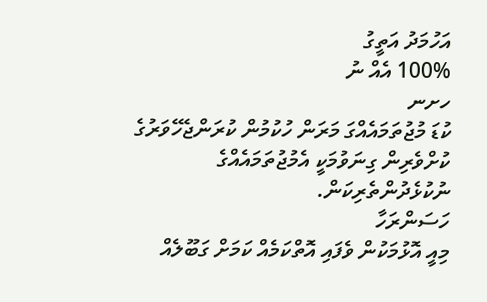އަހުމަދު އަތީގު
100% އެއް ނު
ހށނ
ކުޑަ މުޖުތަމައެއްގަ މަރަން ހުކުމުން ކުރަންޖެހޭވަރުގެ ކުށްވެރިން ގިނަވުމަކީ އެމުޖުތަމައެއްގެ ނުކުޅެދުންތެރިކަން.
ހަސަންރަހާ
މިއީ އޮޅުމަކުން ވެފައި އޮތްކަމެއް ކަމަށް ގަބޫލެއް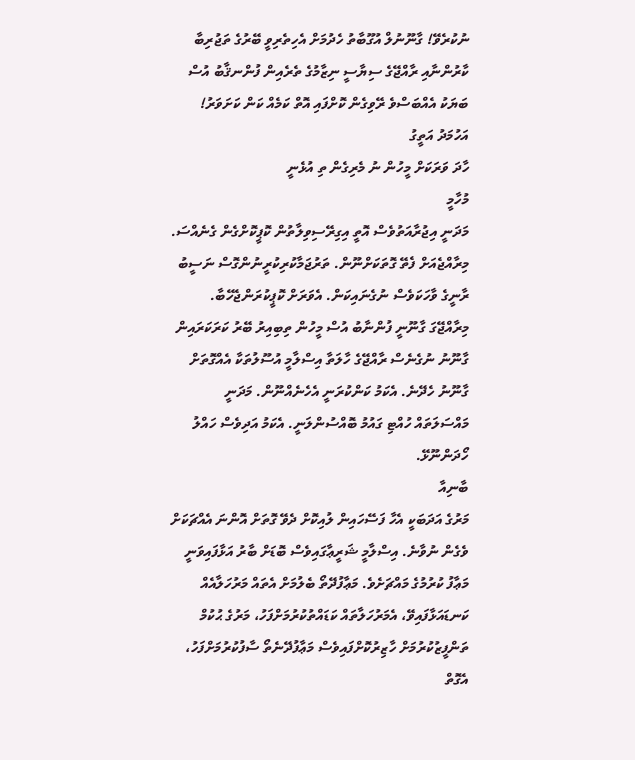ނުކުރެވޭ! ގާނޫނުލް އުގޫބާތު ހެދުމަށް އެހިތެރިވީ ބޭރުގެ ތަޖުރިބާ ކާރުންނާއި ރާއްޖޭގެ ސިޔާސީ ނިޒާމުގެ ތެރެއިން ފުންނޤާބު އުސް ބަޔަކު އެއްބަސްވެ ރޭވިގެން ކޮށްފައި އޮތް ކަމެއް ކަން ކަށަވަރު!
އަހުމަދު އަތީގު
ހާދަ ވަރަކަށް މީހުން ނު މެރިގެން ތި އުޅެނީ
މުހާމީ
މަދަނީ އިޖުރާއަތުވެސް އޮތީ އިގިރޭސިވިލާތުން ކޮޕީކޮށްގެން ގެނެއްސަ. މިރާއްޖެއަށް ފެތޭ ގޮތަކަށްނޫން. ތަރުޖަމާކުރިކުރީނުންގޮސް ނަސީބު ރާނީގެ ވާހަކަވެސް ނުގެނައިކަން. އެވަރަށް ކޮޕީކުރަންޖެހޭބާ. މިރާއްޖޭގަ ގާނޫނީ ފުންނާބު އުސް މީހުން ތިބިއިރު ބޭރު ކަރަކަރައިން ގާނޫނު ނުގެނެސް ރާއްޖޭގެ ހާލަތާ އިސްލާމީ އުސޫލުތަކާ އެއްގޮތަށް ގާނޫނު ހެދޭނެ. އެކަމު ކަންކުރަނީ އެހެނެއްނޫން. މަދަނީ މައްސަލަތައް ހުއްޓި ގައުމު ބޮއްސުންލަނީ. އެކަމު އަދިވެސް ހައްލު ހޯދަންނޫޅޭ.
ބާނިއާ
މަރުގެ އަދަބަކީ އެހާ ފަސޭހައިން ލުއިކޮށް ދެވޭ ގޮތަށް އޮންނަ އެއްޗަކަށް ވެގެން ނުވާނެ. އިސްލާމީ ޝަރީޢާގައިވެސް ބޮޑަށް ބާރު އަޅާފައިވަނީ މަޢާފު ކުރުމުގެ މައްޗަށެވެ. މަޢާފުދޭތޯ ބެލުމަށް އެތައް މަރުހަލާއެއް ކަނޑައަޅާފައިވޭ، އެމަރުހަލާތައް ކަޑައްތުކުރުމަށްފަހު، މަރުގެ ޙުކުމް ތަންފީޒުކުރުމަށް ހާޒިރުކޮށްފައިވެސް މަޢާފުދޭނެތޯ ސާފުކުރުމަށްފަހު، އެގޮތް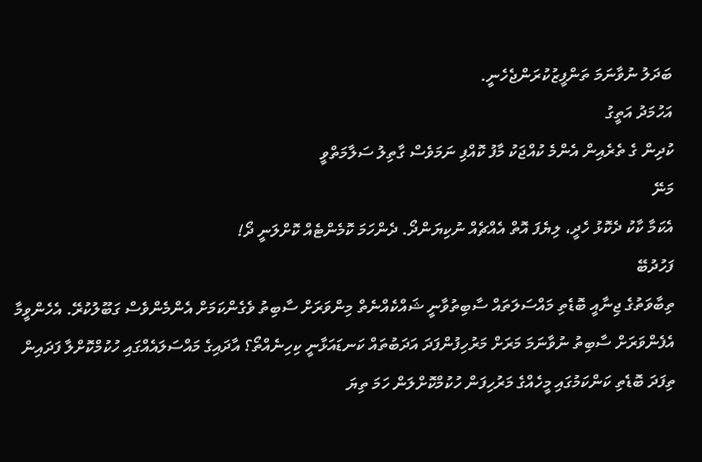ބަދަލު ނުވާނަމަ ތަންފީޒުކުރަންޖެހެނީ.
އަހުމަދު އަތީގު
ކުދިން ގެ ތެރެއިން އެންމެ ކުއްޖަކު މާފު ކޮއްފި ނަމަވެސް ގާތިލު ސަލާމަތްވީ
މަނޭ
އެކަމާ ކާކު ދެކޮޅު ހެދީ، ލިޔެފަ އޮތް އެއްޗެއް ނުކިޔަންދޯ. ދެންހަމަ ކޮމެންޓެއް ކޮށްލަނީ ދޯ!
ފަހުދުބޭ
ތިބާވަތުގެ ޖިނާއީ ބޮޑެތި މައްސަލަތައް ސާބިތުވާނީ ޝައްކެއްނެތް މިންވަރަށް ސާބިތު ވެގެންކަމަށް އެންމެންވެސް ގަބޫލުކުރޭ. އެހެންވީމާ އެފެންވަރަށް ސާބިތު ނުވާނަމަ މަރަށް މަރުހިފުންފަދަ އަދަބުތައް ކަނޑައަޅާނީ ކިހިނެއްތޯ؟ އާދައިގެ މައްސަލައެއްގައި ހުކުމްކޮށްލާ ފަދައިން ތިފަދަ ބޮޑެތި ކަންކަމުގައި މީހެއްގެ މަރުހިފަން ހުކުމްކޮށްލަން ހަމަ ތިޔަ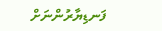ފަނޑިޔާރުންނަށް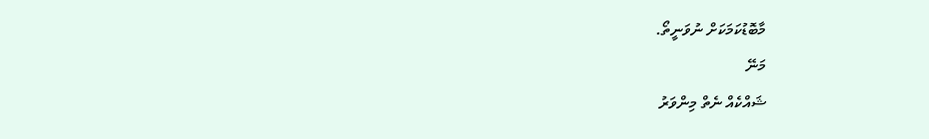މާބޮޑުކަމަކަށް ނުވަނީތޯ.
މަނޭ
ޝައްކެއް ނެތް މިންވަރު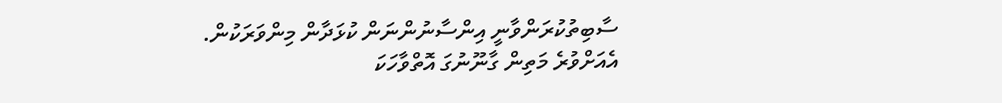ސާބިތުކުރަންވާނީ އިންސާނުންނަން ކުޅަދާން މިންވަރަކުން. އެއަށްވުރެ މަތިން ގާނޫނުގަ އޮތްވާހަކަ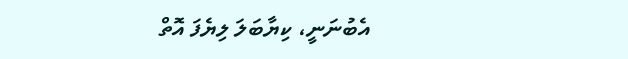އެބުނަނީ، ކިޔާބަލަ ލިޔެފަ އޮތް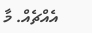އެއްޗެއް. މާ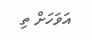އަވަހަށް ތި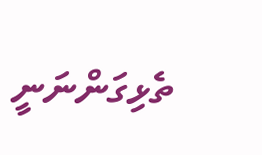ތެޅިގަންނަނީ